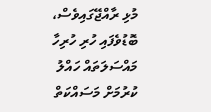މުޅި ރާއްޖޭގައިވެސް، ބޮޑުވެފައި ހުރި ހުރިހާ މައްސަލަތައް ހައްލު ކުރުމަށް މަސައްކަތް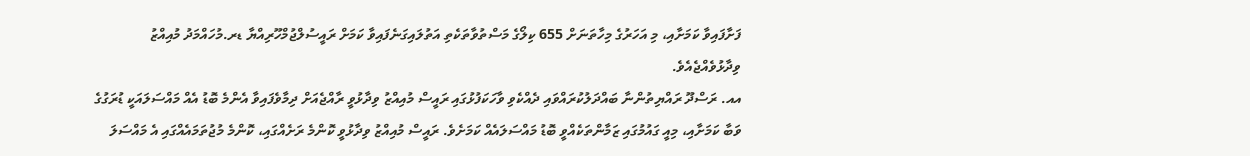ފަށާފައިވާ ކަމަށާއި، މި އަހަރުގެ މިހާތަނަށް 655 ކިލޯގެ މަސްތުވާތަކެތި އަތުލައިގަނެފައިވާ ކަމަށް ރައީސުލްޖުމްހޫރިއްޔާ ޑރ.މުހައްމަދު މުއިއްޒު ވިދާޅުވެއްޖެއެވެ.
އއ. ރަސްދޫ ރައްޔިތުންނާ ބައްދަލުކުރައްވައި ދެއްކެވި ވާހަކަފުޅުގައި ރައީސް މުއިއްޒު ވިދާޅުވީ ރާއްޖެއަށް ދިމާވެފައިވާ އެންމެ ބޮޑު އެއް މައްސަލައަކީ ޑުރަގުގެ ވަބާ ކަމަށާއި، މިއީ ގައުމުގައި ޒަމާންތަކެއްވީ ބޮޑު މައްސަލައެއް ކަމަށެވެ. ރައީސް މުއިއްޒު ވިދާޅުވީ ކޮންމެ ރަށެއްގައި، ކޮންމެ މުޖުތަމައެއްގައި އެ މައްސަލަ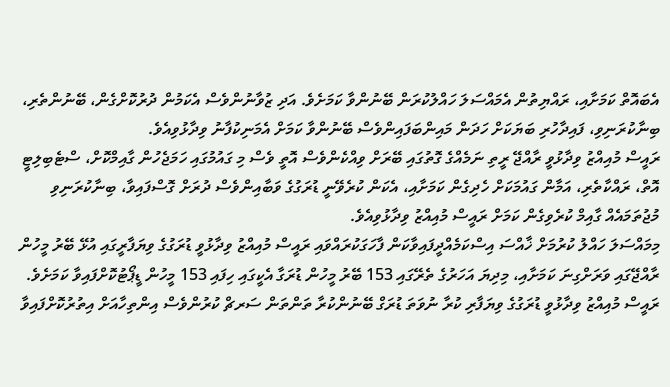އެބައޮތް ކަމަށާއި، ރައްޔިތުން އެމައްސަލަ ހައްލުކުރަން ބޭނުންވާ ކަމަށެވެ. އަދި ޒުވާނުންވެސް އެކަމުން ދުރުކޮށްގެން، ބޭނުންތެރި، ބިނާކުރަނިވި، ފައިދާހުރި ބަޔަކަށް ހަދަން މައިންބަފައިންވެސް ބޭނުންވާ ކަމަށް އެމަނިކުފާނު ވިދާޅުވިއެވެ.
ރައީސް މުއިއްޒު ވިދާޅުވީ ރާއްޖޭ ރީތި ނަމެއްގެ ގޮތުގައި ބޭރަށް ވިއްކެންވެސް އޮތީ ވެސް މި ގައުމުގައި ހަމަޖެހުން ގާއިމްކޮށް، ސްޓެބިލިޓީ އޮތް، ރައްކާތެރި، އަމާން ގައުމަކަށް ހެދިގެން ކަމަށާއި، އެކަން ކުރެވޭނީ ޑުރަގުގެ ވަބާއިންވެސް ދުރަށް ގޮސްފައިވާ، ބިނާކުރަނިވި މުޖުތަމައެއް ގާއިމް ކުރެވިގެން ކަމަށް ރައީސް މުއިއްޒު ވިދާޅުވިއެވެ.
މިމައްސަލަ ހައްލު ކުރުމަށް ޚާއްސަ އިސްކަމެއްދީފައިވާކަން ފާހަގަކުރައްވައި ރައީސް މުއިއްޒު ވިދާޅުވީ ޑުރަގުގެ ވިޔަފާރީގައި އުޅޭ ބޭރު މީހުން ރާއްޖޭގައި ވަރަށްގިނަ ކަމަށާއި، މިދިޔަ އަހަރުގެ ތެރޭގައި 153 ބޭރު މީހުން ޑުރަގާ އެކީގައި ހިފައި 153 މީހުން ޑީޕޯޓުކޮށްފައިވާ ކަމަށެވެ. ރައީސް މުއިއްޒު ވިދާޅުވީ ޑުރަގުގެ ވިޔަފާރި ކުރާ ނުވަތަ ޑުރަގް ބޭނުންކުރާ ތަންތަން ސަރޗް ކުރުންވެސް އިންތިހާއަށް އިތުރުކޮށްފައިވާ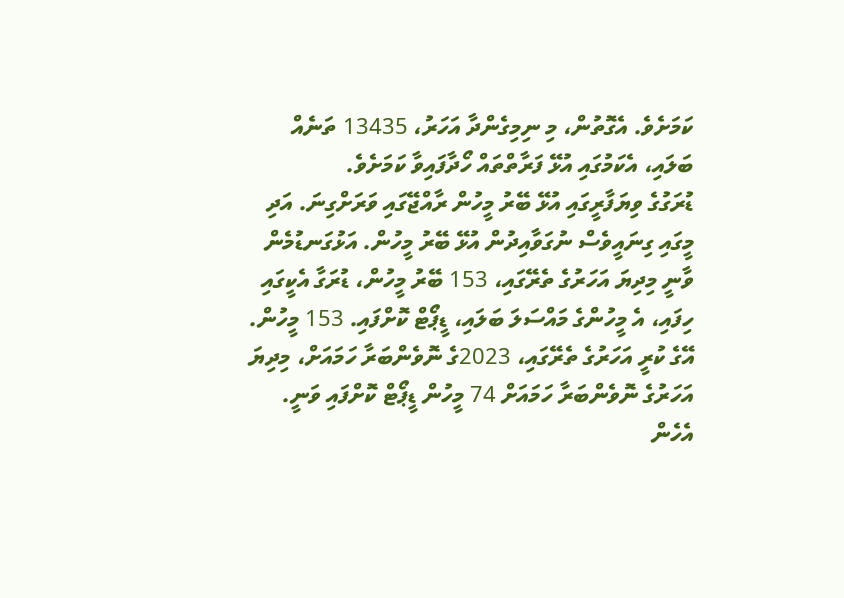ކަމަށެވެ. އެގޮތުން، މި ނިމިގެންދާ އަހަރު، 13435 ތަނެއް ބަލައި، އެކަމުގައި އުޅޭ ފަރާތްތައް ހޯދާފައިވާ ކަމަށެވެ.
ޑުރަގުގެ ވިޔަފާރީގައި އުޅޭ ބޭރު މީހުން ރާއްޖޭގައި ވަރަށްގިނަ. އަދި މީގައި ގިނައީވެސް ނުގަވާއިދުން އުޅޭ ބޭރު މީހުން. އަޅުގަނޑުމެން ވާނީ މިދިޔަ އަހަރުގެ ތެރޭގައި، 153 ބޭރު މީހުން، ޑުރަގާ އެކީގައި ހިފައި، އެ މީހުންގެ މައްސަލަ ބަލައި، ޑީޕޯޓް ކޮށްފައި. 153 މީހުން. އޭގެ ކުރީ އަހަރުގެ ތެރޭގައި، 2023ގެ ނޮވެންބަރާ ހަމައަށް، މިދިޔަ އަހަރުގެ ނޮވެންބަރާ ހަމައަށް 74 މީހުން ޑީޕޯޓް ކޮށްފައި ވަނީ. އެހެން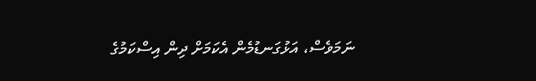ނަމަވެސް، އަޅުގަނޑުމެން އެކަމަށް ދިން އިސްކަމުގެ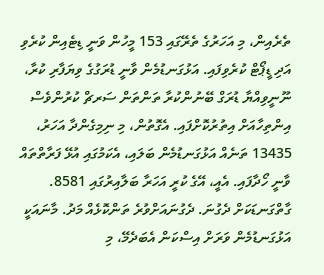ތެރެއިން، މި އަހަރުގެ ތެރޭގައި 153 މީހުން ވަނީ ޑިޓެއިން ކުރެވި އަދި ޑީޕޯޓް ކުރެވިފައި. އަޅުގަނޑުމެން ވާނީ ޑުރަގުގެ ވިޔަފާރި ކުރާ، ނޫނީވިއްޔާ ޑުރަގް ބޭނުންކުރާ ތަންތަން ސަރޗް ކުރުންވެސް އިންތިހާއަށް އިތުރުކޮށްފައި. އެގޮތުން، މި ނިމިގެންދާ އަހަރު، 13435 ތަނެއް އަޅުގަނޑުމެން ބަލައި، އެކަމުގައި އުޅޭ ފަރާތްތައް ވާނީ ހޯދާފައި. އެއީ، އޭގެ ކުރީ އަހަރާ ބަލާއިރުގައި 8581. ގާތްގަނޑަކަށް ދެގުނަ. ދެގުނައަށްވުރެ ތަންކޮޅެއް މަދު. މާނައަކީ އަޅުގަނޑުމެން ވަރަށް އިސްކަން އެބަދެމޭ، މި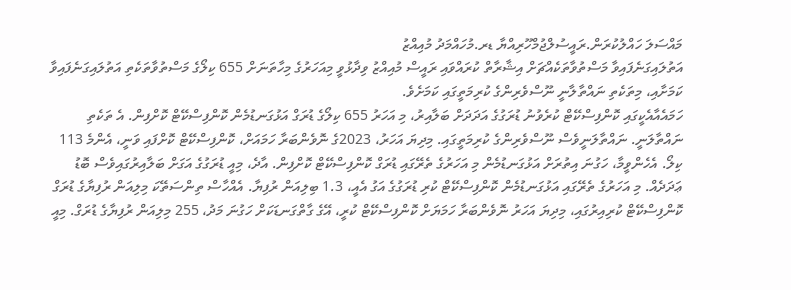މައްސަލަ ހައްލުކުރަން.ރައީސުލްޖުމްހޫރިއްޔާ ޑރ.މުހައްމަދު މުއިއްޒު
އަތުލައިގަނެފައިވާ މަސްތުވާތަކެއްޗަށް އިޝާރާތް ކުރައްވައި ރައީސް މުއިއްޒު ވިދާޅުވީ މިއަހަރުގެ މިހާތަނަށް 655 ކިލޯގެ މަސްތުވާތަކެތި އަތުލައިގަނެފައިވާ ކަމަށާއި، މިތަކެތި ނައްތާލާނީ ނޫސްވެރިންގެ ކުރިމަތީގައި ކަމަށެވެ.
ހަމައެއާއެކީގައި ކޮންފިސްކޭޓް ކުރެވުނު ޑުރަގުގެ އަދަދަށް ބަލާއިރު، މި އަހަރު 655 ކިލޯގެ ޑުރަގް އަޅުގަނޑުމެން ކޮންފިސްކޭޓް ކޮށްފިން. އެ ތަކެތި ނައްތާލަނީ. ނައްތާލަނީވެސް ނޫސްވެރިންގެ ކުރިމަތީގައި. މިދިޔަ އަހަރު، 2023ގެ ނޮވެންބަރާ ހަމައަށް، ކޮންފިސްކޭޓް ކޮށްފައި ވަނީ، އެންމެ 113 ކިލޯ. އެހެންވީމާ، ހަގުނަ އިތުރަށް އަޅުގަނޑުމެން މި އަހަރުގެ ތެރޭގައި ޑުރަގް ކޮންފިސްކޭޓް ކޮށްފިން. އާދެ، މިއީ ޑުރަގުގެ އަގަށް ބަލާއިރުގައިވެސް ބޮޑު ޢަދަދެއް. މި އަހަރުގެ ތެރޭގައި އަޅުގަނޑުމެން ކޮންފިސްކޭޓް ކުރި ޑުރަގުގެ އަގު އެއީ، 1.3 ބިލިއަން ރުފިޔާ. އެއްހާސް ތިންސަތޭކަ މިލިއަން ރުފިޔާގެ ޑުރަގް ކޮންފިސްކޭޓް ކުރިއިރުގައި، މިދިޔަ އަހަރު ނޮވެންބަރާ ހަމަޔަށް ކޮންފިސްކޭޓް ކުރީ، އޭގެ ގާތްގަނޑަކަށް ހަގުނަ މަދު، 255 މިލިއަން ރުފިޔާގެ ޑުރަގް. މިއީ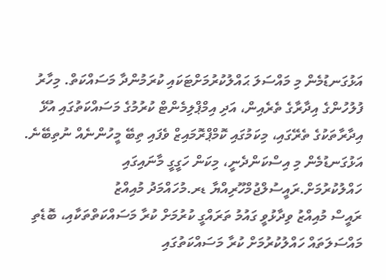އަޅުގަނޑުމެން މި މައްސަލަ ޙައްލުކުރުމަށްޓަކައި ކުރަމުންދާ މަސައްކަތް. މިހާރު ފުލުހުންގެ އިދާރާގެ ތެރެއިން، އަދި އިމްޕްލިމެންޓް ކުރުމުގެ މަސައްކަތުގައި އުޅޭ އިދާރާތަކުގެ ތެރޭގައި، މިކަމުގައި ކޮމްޕްރޮމައިޒް ވެފައި ތިބޭ މީހުންނެއް ނުތިބޭނެ. އަޅުގަނޑުމެން މި އިސްކަންދެނީ، މިކަން ހަގީގީ މާނައިގައި ހައްލުކުރުމަށް.ރައީސުލްޖުމްހޫރިއްޔާ ޑރ.މުހައްމަދު މުއިއްޒު
ރައީސް މުއިއްޒު ވިދާޅުވީ ގައުމު ތަރައްގީ ކުރުމަށް ކުރާ މަސައްކަތްތަކާއި، ބޮޑެތި މައްސަލަތައް ހައްލުކުރުމަށް ކުރާ މަސައްކަތުގައި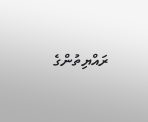ރައްޔިތުންގެ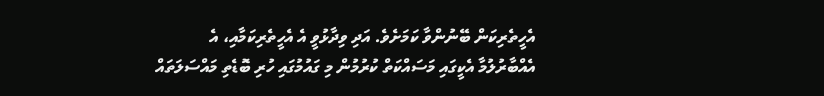އެހީތެރިކަން ބޭނުންވާ ކަމަށެވެ. އަދި ވިދާޅުވީ އެ އެހީތެރިކަމާއި، އެ އެއްބާރުލުމާ އެކީގައި މަސައްކަތް ކުރުމުން މި ގައުމުގައި ހުރި ބޮޑެތި މައްސަލަތައް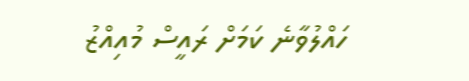ހައްލުވާނެ ކަމަށް ރައީސް މުއިއްޒު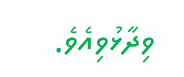ވިދާޅުވިއެވެ.